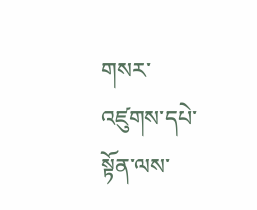གསར་འཛུགས་དཔེ་སྟོན་ལས་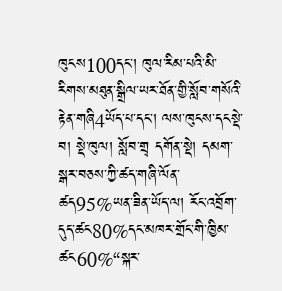ཁུངས100དང་། ཁུལ་རིམ་པའི་མི་རིགས་མཐུན་སྒྲིལ་ཡར་ཐོན་གྱི་སློབ་གསོའི་རྟེན་གཞི4ཡོད་པ་དང་། ལས་ཁུངས་དངསྡེ་བ། སྡེ་ཁུལ། སློབ་གྲྭ དགོན་སྡེ། དམག་སྒར་བཅས་ཀྱི་ཚད་གཞི་ལོན་ཚད95%ཡན་ཟིན་ཡོད་ལ། རོང་འབྲོག་དུད་ཚང80%དང་མཁར་གྲོང་གི་ཁྱིམ་ཚང60%“སྐར་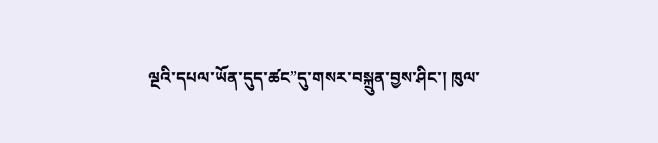ལྔའི་དཔལ་ཡོན་དུད་ཚང”དུ་གསར་བསྐྲུན་བྱས་ཤིང་། ཁུལ་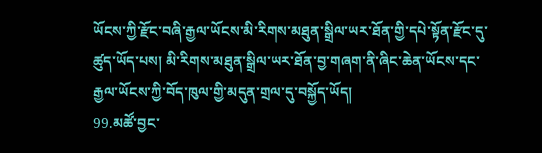ཡོངས་ཀྱི་རྫོང་བཞི་རྒྱལ་ཡོངས་མི་རིགས་མཐུན་སྒྲིལ་ཡར་ཐོན་གྱི་དཔེ་སྟོན་རྫོང་དུ་ཚུད་ཡོད་པས། མི་རིགས་མཐུན་སྒྲིལ་ཡར་ཐོན་བྱ་གཞག་ནི་ཞིང་ཆེན་ཡོངས་དང་རྒྱལ་ཡོངས་ཀྱི་བོད་ཁུལ་གྱི་མདུན་གྲལ་དུ་བསྐྱོད་ཡོད།
99.མཚོ་བྱང་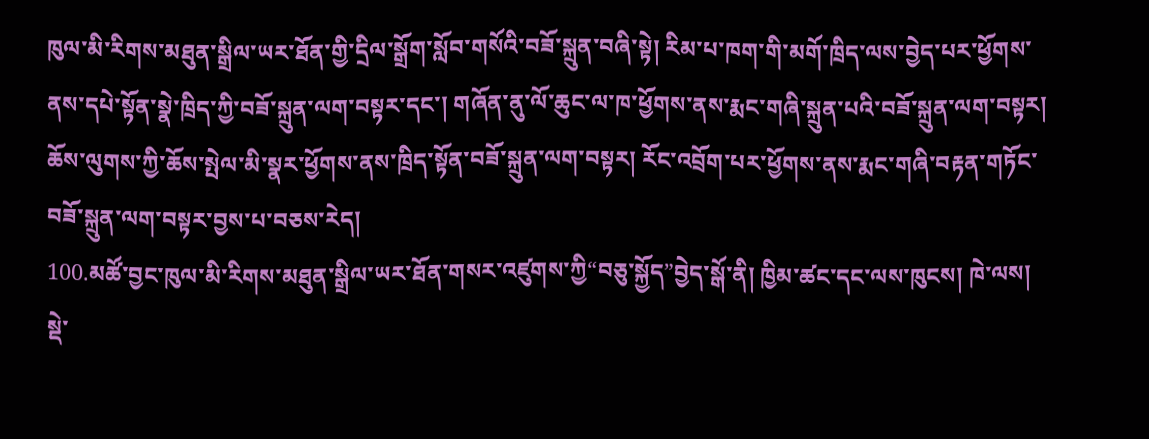ཁུལ་མི་རིགས་མཐུན་སྒྲིལ་ཡར་ཐོན་གྱི་དྲིལ་སྒྲོག་སློབ་གསོའི་བཟོ་སྐྲུན་བཞི་སྟེ། རིམ་པ་ཁག་གི་མགོ་ཁྲིད་ལས་བྱེད་པར་ཕྱོགས་ནས་དཔེ་སྟོན་སྣེ་ཁྲིད་ཀྱི་བཟོ་སྐྲུན་ལག་བསྟར་དང་། གཞོན་ནུ་ལོ་ཆུང་ལ་ཁ་ཕྱོགས་ནས་རྨང་གཞི་སྐྲུན་པའི་བཟོ་སྐྲུན་ལག་བསྟར། ཆོས་ལུགས་ཀྱི་ཆོས་སྤེལ་མི་སྣར་ཕྱོགས་ནས་ཁྲིད་སྟོན་བཟོ་སྐྲུན་ལག་བསྟར། རོང་འབྲོག་པར་ཕྱོགས་ནས་རྨང་གཞི་བརྟན་གཏོང་བཟོ་སྐྲུན་ལག་བསྟར་བྱས་པ་བཅས་རེད།
100.མཚོ་བྱང་ཁུལ་མི་རིགས་མཐུན་སྒྲིལ་ཡར་ཐོན་གསར་འཛུགས་ཀྱི“བཅུ་སྐྱོད”བྱེད་སྒོ་ནི། ཁྱིམ་ཚང་དང་ལས་ཁུངས། ཁེ་ལས། སྡེ་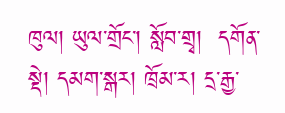ཁུལ། ཡུལ་གྲོང་། སློབ་གྲྭ།  དགོན་སྡེ། དམག་སྒར། ཁྲོམ་ར། དྲ་རྒྱ་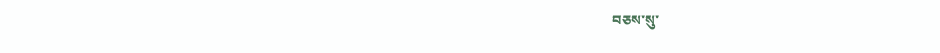བཅས་སུ་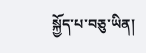སྐྱོད་པ་བཅུ་ཡིན།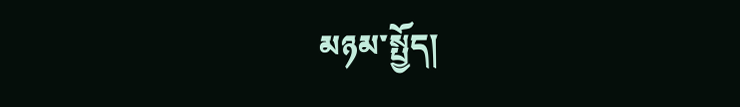མཉམ་སྤྱོད།